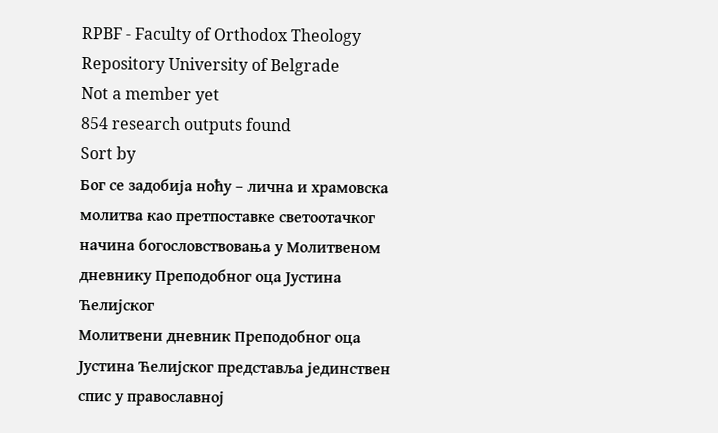RPBF - Faculty of Orthodox Theology Repository University of Belgrade
Not a member yet
854 research outputs found
Sort by
Бог се задобија ноћу – лична и храмовска молитва као претпоставке светоотачког начина богословствовања у Молитвеном дневнику Преподобног оца Јустина Ћелијског
Молитвени дневник Преподобног оца Јустина Ћелијског представља јединствен спис у православној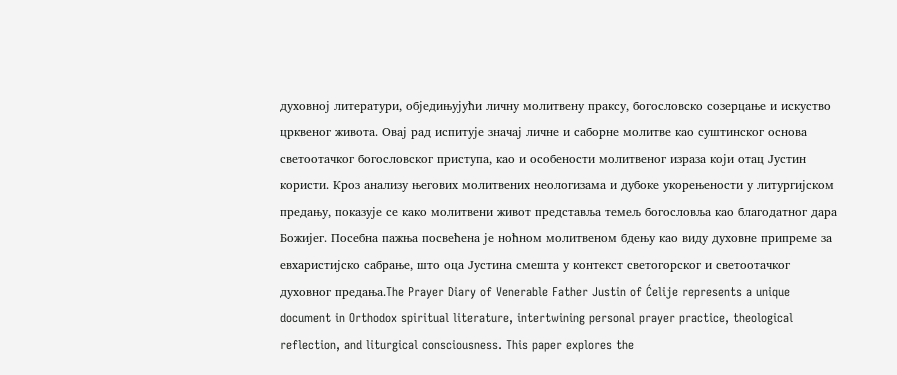духовној литератури, обједињујући личну молитвену праксу, богословско созерцање и искуство црквеног живота. Овај рад испитује значај личне и саборне молитве као суштинског основа светоотачког богословског приступа, као и особености молитвеног израза који отац Јустин користи. Кроз анализу његових молитвених неологизама и дубоке укорењености у литургијском предању, показује се како молитвени живот представља темељ богословља као благодатног дара Божијег. Посебна пажња посвећена је ноћном молитвеном бдењу као виду духовне припреме за евхаристијско сабрање, што оца Јустина смешта у контекст светогорског и светоотачког духовног предања.The Prayer Diary of Venerable Father Justin of Ćelije represents a unique document in Orthodox spiritual literature, intertwining personal prayer practice, theological reflection, and liturgical consciousness. This paper explores the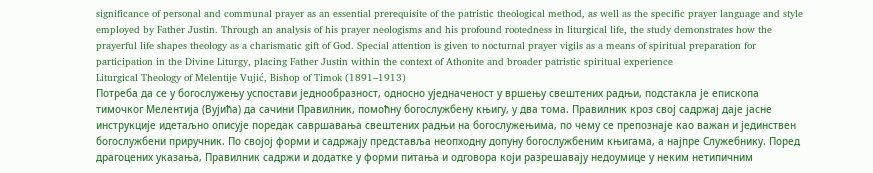significance of personal and communal prayer as an essential prerequisite of the patristic theological method, as well as the specific prayer language and style employed by Father Justin. Through an analysis of his prayer neologisms and his profound rootedness in liturgical life, the study demonstrates how the prayerful life shapes theology as a charismatic gift of God. Special attention is given to nocturnal prayer vigils as a means of spiritual preparation for participation in the Divine Liturgy, placing Father Justin within the context of Athonite and broader patristic spiritual experience
Liturgical Theology of Melentije Vujić, Bishop of Timok (1891–1913)
Потреба да се у богослужењу успостави једнообразност, односно уједначеност у вршењу свештених радњи, подстакла је епископа тимочког Мелентија (Вујића) да сачини Правилник, помоћну богослужбену књигу, у два тома. Правилник кроз свој садржај даје јасне инструкције идетаљно описује поредак савршавања свештених радњи на богослужењима, по чему се препознаје као важан и јединствен богослужбени приручник. По својој форми и садржају представља неопходну допуну богослужбеним књигама, а најпре Служебнику. Поред драгоцених указања, Правилник садржи и додатке у форми питања и одговора који разрешавају недоумице у неким нетипичним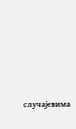случајевима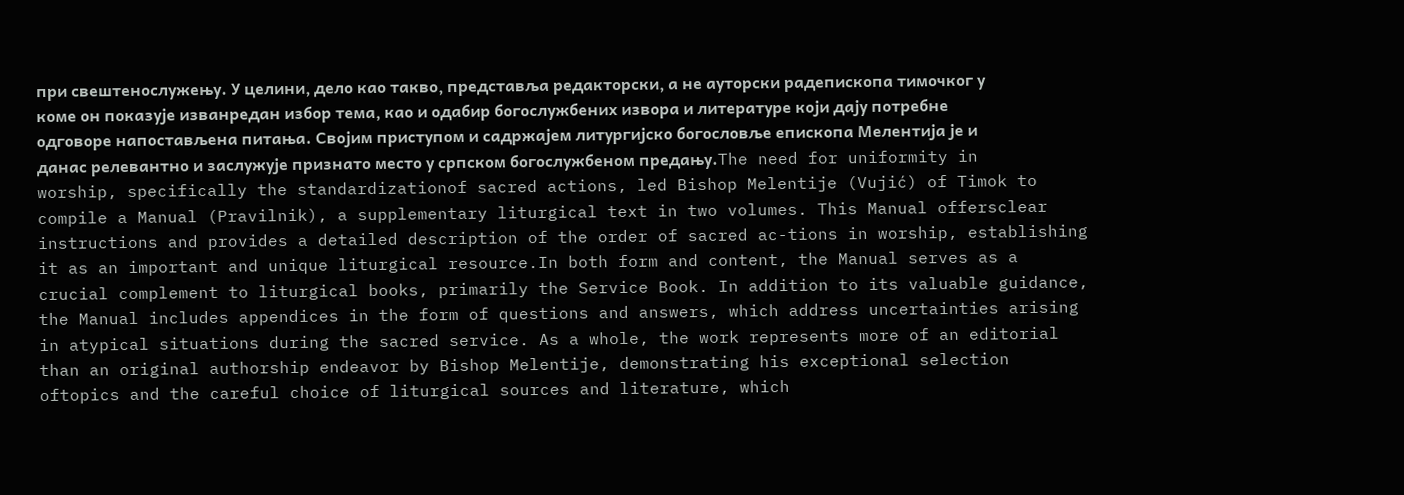при свештенослужењу. У целини, дело као такво, представља редакторски, а не ауторски радепископа тимочког у коме он показује изванредан избор тема, као и одабир богослужбених извора и литературе који дају потребне одговоре напостављена питања. Својим приступом и садржајем литургијско богословље епископа Мелентија је и данас релевантно и заслужује признато место у српском богослужбеном предању.The need for uniformity in worship, specifically the standardizationof sacred actions, led Bishop Melentije (Vujić) of Timok to compile a Manual (Pravilnik), a supplementary liturgical text in two volumes. This Manual offersclear instructions and provides a detailed description of the order of sacred ac-tions in worship, establishing it as an important and unique liturgical resource.In both form and content, the Manual serves as a crucial complement to liturgical books, primarily the Service Book. In addition to its valuable guidance, the Manual includes appendices in the form of questions and answers, which address uncertainties arising in atypical situations during the sacred service. As a whole, the work represents more of an editorial than an original authorship endeavor by Bishop Melentije, demonstrating his exceptional selection oftopics and the careful choice of liturgical sources and literature, which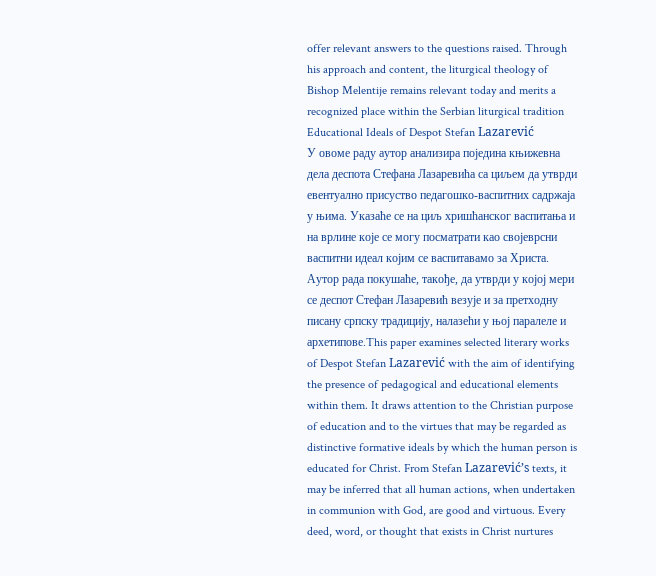offer relevant answers to the questions raised. Through his approach and content, the liturgical theology of Bishop Melentije remains relevant today and merits a recognized place within the Serbian liturgical tradition
Educational Ideals of Despot Stefan Lazarević
У овоме раду аутор анализира поједина књижевна дела деспота Стефана Лазаревића са циљем да утврди евентуално присуство педагошко-васпитних садржаја у њима. Указаће се на циљ хришћанског васпитања и на врлине које се могу посматрати као својеврсни васпитни идеал којим се васпитавамо за Христа. Аутор рада покушаће, такође, да утврди у којој мери се деспот Стефан Лазаревић везује и за претходну писану српску традицију, налазећи у њој паралеле и архетипове.This paper examines selected literary works of Despot Stefan Lazarević with the aim of identifying the presence of pedagogical and educational elements within them. It draws attention to the Christian purpose of education and to the virtues that may be regarded as distinctive formative ideals by which the human person is educated for Christ. From Stefan Lazarević’s texts, it may be inferred that all human actions, when undertaken in communion with God, are good and virtuous. Every deed, word, or thought that exists in Christ nurtures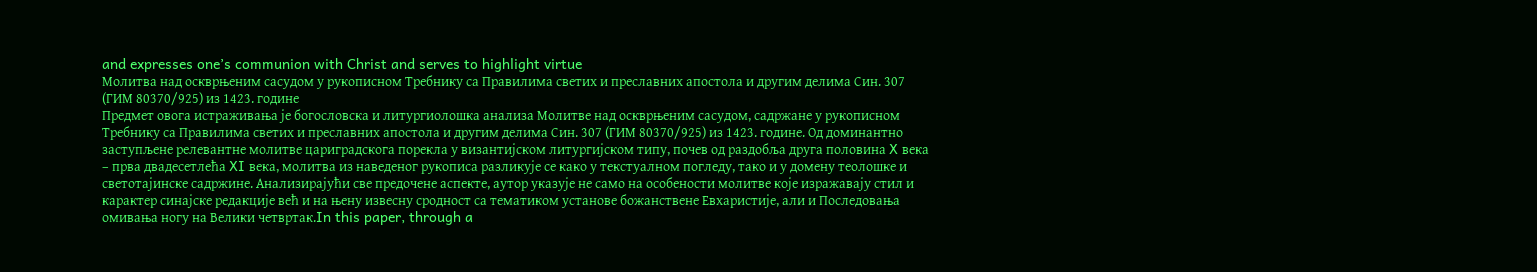and expresses one’s communion with Christ and serves to highlight virtue
Молитва над оскврњеним сасудом у рукописном Требнику са Правилима светих и преславних апостола и другим делима Син. 307 (ГИМ 80370/925) из 1423. године
Предмет овога истраживања је богословска и литургиолошка анализа Молитве над оскврњеним сасудом, садржане у рукописном Требнику са Правилима светих и преславних апостола и другим делима Син. 307 (ГИМ 80370/925) из 1423. године. Од доминантно заступљене релевантне молитве цариградскога порекла у византијском литургијском типу, почев од раздобља друга половина X века – прва двадесетлећа XI века, молитва из наведеног рукописа разликује се како у текстуалном погледу, тако и у домену теолошке и светотајинске садржине. Анализирајући све предочене аспекте, аутор указује не само на особености молитве које изражавају стил и карактер синајске редакције већ и на њену извесну сродност са тематиком установе божанствене Евхаристије, али и Последовања омивања ногу на Велики четвртак.In this paper, through a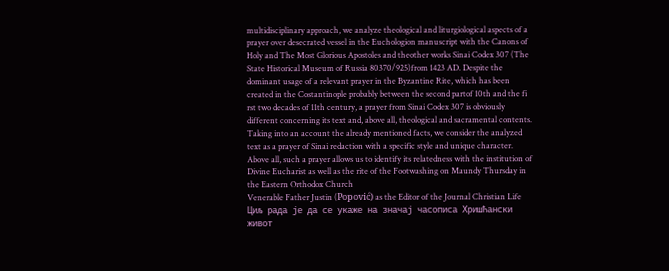multidisciplinary approach, we analyze theological and liturgiological aspects of a prayer over desecrated vessel in the Euchologion manuscript with the Canons of Holy and The Most Glorious Apostoles and theother works Sinai Codex 307 (The State Historical Museum of Russia 80370/925)from 1423 AD. Despite the dominant usage of a relevant prayer in the Byzantine Rite, which has been created in the Costantinople probably between the second partof 10th and the fi rst two decades of 11th century, a prayer from Sinai Codex 307 is obviously different concerning its text and, above all, theological and sacramental contents. Taking into an account the already mentioned facts, we consider the analyzed text as a prayer of Sinai redaction with a specific style and unique character. Above all, such a prayer allows us to identify its relatedness with the institution of Divine Eucharist as well as the rite of the Footwashing on Maundy Thursday in the Eastern Orthodox Church
Venerable Father Justin (Popović) as the Editor of the Journal Christian Life
Циљ рада је да се укаже на значај часописа Хришћански живот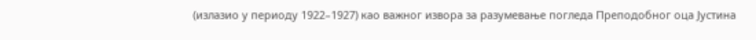(излазио у периоду 1922–1927) као важног извора за разумевање погледа Преподобног оца Јустина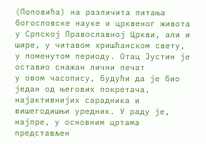(Поповића) на различита питања богословске науке и црквеног живота у Српској Православној Цркви, али и шире, у читавом хришћанском свету, у поменутом периоду. Отац Јустин је оставио снажан лични печат
у овом часопису, будући да је био један од његових покретача, најактивнијих сарадника и вишегодишњи уредник. У раду је, најпре, у основним цртама представљен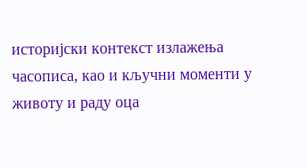историјски контекст излажења часописа, као и кључни моменти у животу и раду оца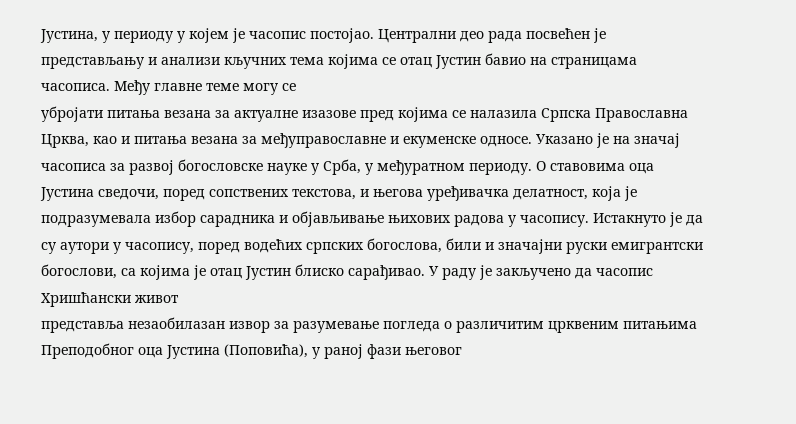Јустина, у периоду у којем је часопис постојао. Централни део рада посвећен је представљању и анализи кључних тема којима се отац Јустин бавио на страницама часописа. Међу главне теме могу се
убројати питања везана за актуалне изазове пред којима се налазила Српска Православна Црква, као и питања везана за међуправославне и екуменске односе. Указано је на значај часописа за развој богословске науке у Срба, у међуратном периоду. О ставовима оца Јустина сведочи, поред сопствених текстова, и његова уређивачка делатност, која је подразумевала избор сарадника и објављивање њихових радова у часопису. Истакнуто је да су аутори у часопису, поред водећих српских богослова, били и значајни руски емигрантски богослови, са којима је отац Јустин блиско сарађивао. У раду је закључено да часопис Хришћански живот
представља незаобилазан извор за разумевање погледа о различитим црквеним питањима Преподобног оца Јустина (Поповића), у раној фази његовог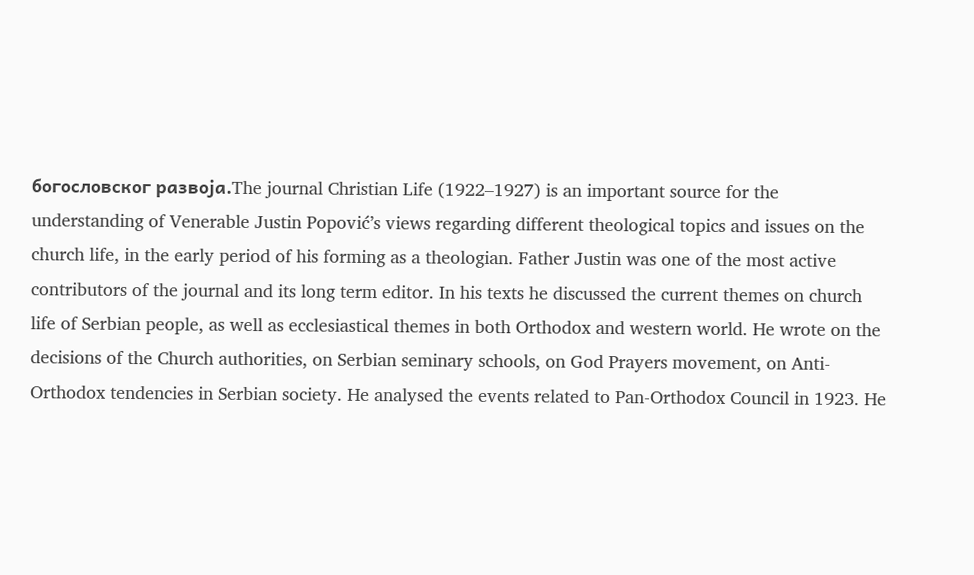богословског развоја.The journal Christian Life (1922–1927) is an important source for the understanding of Venerable Justin Popović’s views regarding different theological topics and issues on the church life, in the early period of his forming as a theologian. Father Justin was one of the most active contributors of the journal and its long term editor. In his texts he discussed the current themes on church life of Serbian people, as well as ecclesiastical themes in both Orthodox and western world. He wrote on the decisions of the Church authorities, on Serbian seminary schools, on God Prayers movement, on Anti-Orthodox tendencies in Serbian society. He analysed the events related to Pan-Orthodox Council in 1923. He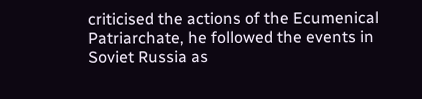criticised the actions of the Ecumenical Patriarchate, he followed the events in Soviet Russia as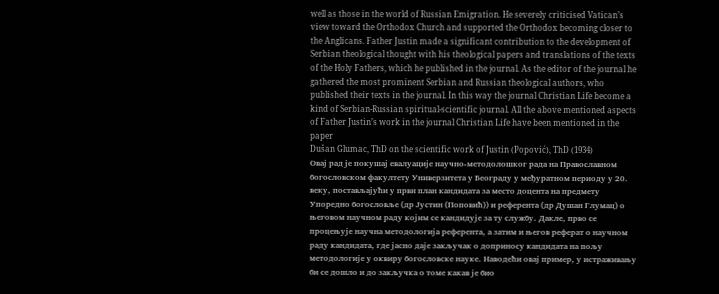well as those in the world of Russian Emigration. He severely criticised Vatican’s view toward the Orthodox Church and supported the Orthodox becoming closer to the Anglicans. Father Justin made a significant contribution to the development of Serbian theological thought with his theological papers and translations of the texts of the Holy Fathers, which he published in the journal. As the editor of the journal he gathered the most prominent Serbian and Russian theological authors, who published their texts in the journal. In this way the journal Christian Life become a kind of Serbian-Russian spiritual-scientific journal. All the above mentioned aspects of Father Justin’s work in the journal Christian Life have been mentioned in the paper
Dušan Glumac, ThD on the scientific work of Justin (Popović), ThD (1934)
Овај рад је покушај евалуације научно-методолошког рада на Православном богословском факултету Универзитета у Београду у међуратном периоду у 20. веку, постављајући у први план кандидата за место доцента на предмету Упоредно богословље (др Јустин (Поповић)) и референта (др Душан Глумац) о његовом научном раду којим се кандидује за ту службу. Дакле, прво се процењује научна методологија референта, а затим и његов реферат о научном раду кандидата, где јасно даје закључак о доприносу кандидата на пољу методологије у оквиру богословске науке. Наводећи овај пример, у истраживању би се дошло и до закључка о томе какав је био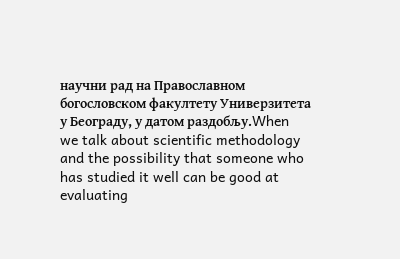научни рад на Православном богословском факултету Универзитета у Београду, у датом раздобљу.When we talk about scientific methodology and the possibility that someone who has studied it well can be good at evaluating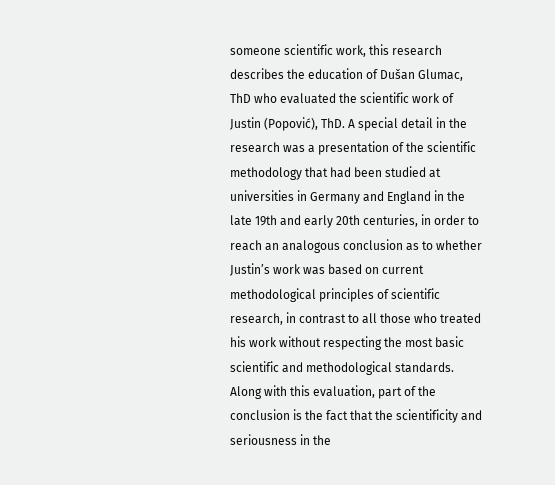someone scientific work, this research describes the education of Dušan Glumac, ThD who evaluated the scientific work of Justin (Popović), ThD. A special detail in the research was a presentation of the scientific methodology that had been studied at universities in Germany and England in the late 19th and early 20th centuries, in order to reach an analogous conclusion as to whether Justin’s work was based on current methodological principles of scientific research, in contrast to all those who treated his work without respecting the most basic scientific and methodological standards. Along with this evaluation, part of the conclusion is the fact that the scientificity and seriousness in the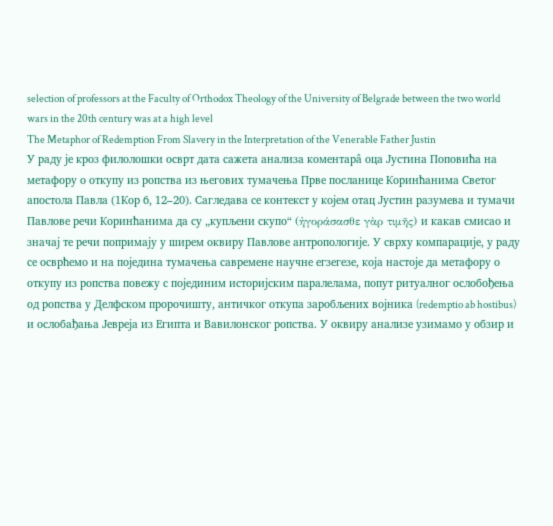selection of professors at the Faculty of Orthodox Theology of the University of Belgrade between the two world wars in the 20th century was at a high level
The Metaphor of Redemption From Slavery in the Interpretation of the Venerable Father Justin
У раду је кроз филолошки осврт дата сажета анализа коментарâ оца Јустина Поповића на метафору о откупу из ропства из његових тумачења Прве посланице Коринћанима Светог апостола Павла (1Кор 6, 12–20). Сагледава се контекст у којем отац Јустин разумева и тумачи Павлове речи Коринћанима да су „купљени скупо“ (ἠγοράσασθε γὰρ τιμῆς) и какав смисао и значај те речи попримају у ширем оквиру Павлове антропологије. У сврху компарације, у раду се осврћемо и на поједина тумачења савремене научне егзегезе, која настоје да метафору о откупу из ропства повежу с појединим историјским паралелама, попут ритуалног ослобођења од ропства у Делфском пророчишту, античког откупа заробљених војника (redemptio ab hostibus) и ослобађања Јевреја из Египта и Вавилонског ропства. У оквиру анализе узимамо у обзир и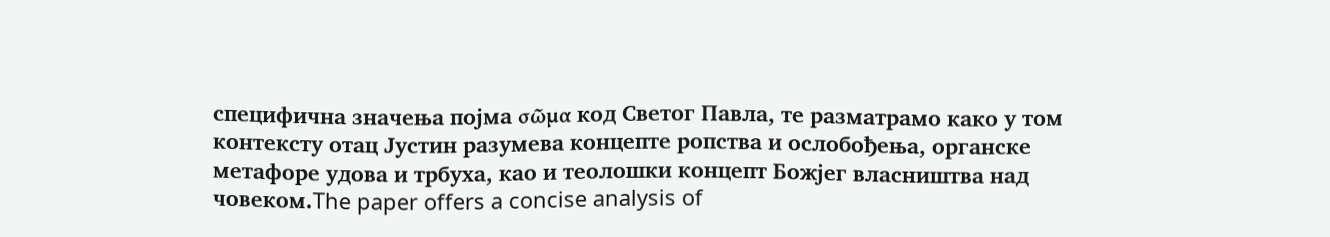специфична значења појма σῶμα код Светог Павла, те разматрамо како у том контексту отац Јустин разумева концепте ропства и ослобођења, органске метафоре удова и трбуха, као и теолошки концепт Божјег власништва над човеком.The paper offers a concise analysis of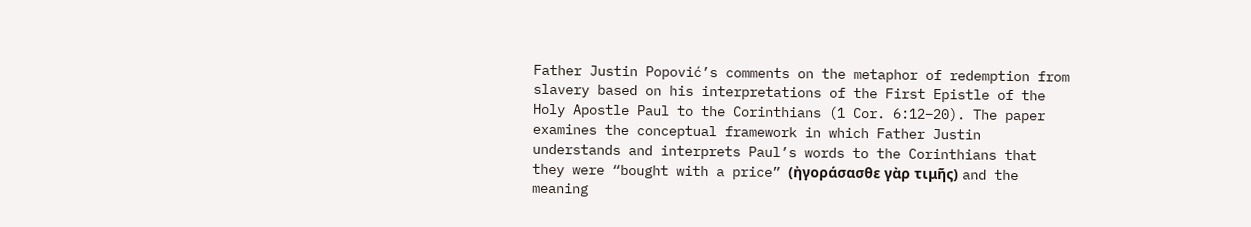Father Justin Popović’s comments on the metaphor of redemption from slavery based on his interpretations of the First Epistle of the Holy Apostle Paul to the Corinthians (1 Cor. 6:12–20). The paper examines the conceptual framework in which Father Justin understands and interprets Paul’s words to the Corinthians that they were “bought with a price” (ἠγοράσασθε γὰρ τιμῆς) and the meaning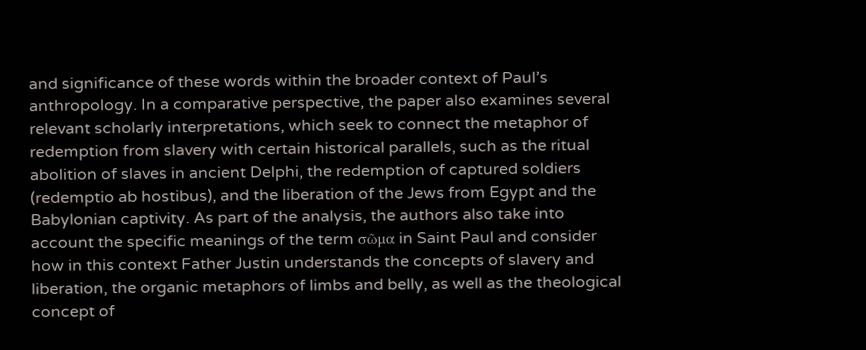and significance of these words within the broader context of Paul’s anthropology. In a comparative perspective, the paper also examines several relevant scholarly interpretations, which seek to connect the metaphor of redemption from slavery with certain historical parallels, such as the ritual abolition of slaves in ancient Delphi, the redemption of captured soldiers (redemptio ab hostibus), and the liberation of the Jews from Egypt and the Babylonian captivity. As part of the analysis, the authors also take into account the specific meanings of the term σῶμα in Saint Paul and consider how in this context Father Justin understands the concepts of slavery and liberation, the organic metaphors of limbs and belly, as well as the theological concept of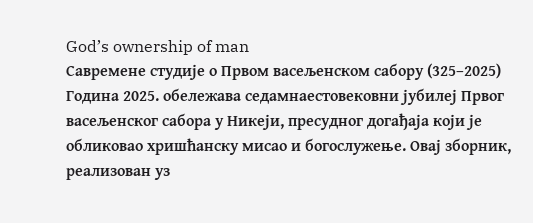God’s ownership of man
Савремене студије о Првом васељенском сабору (325–2025)
Година 2025. обележава седамнаестовековни јубилеј Првог васељенског сабора у Никеји, пресудног догађаја који је обликовао хришћанску мисао и богослужење. Овај зборник, реализован уз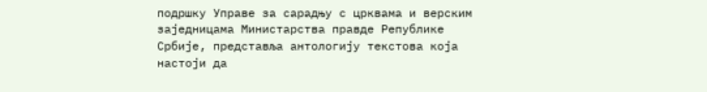подршку Управе за сарадњу с црквама и верским заједницама Министарства правде Републике Србије, представља антологију текстова која настоји да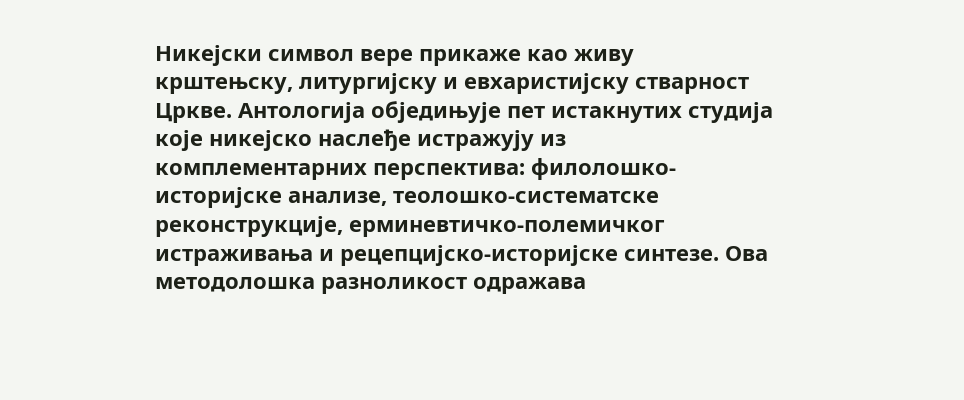Никејски символ вере прикаже као живу крштењску, литургијску и евхаристијску стварност Цркве. Антологија обједињује пет истакнутих студија које никејско наслеђе истражују из комплементарних перспектива: филолошко-историјске анализе, теолошко-систематске реконструкције, ерминевтичко-полемичког истраживања и рецепцијско-историјске синтезе. Ова методолошка разноликост одражава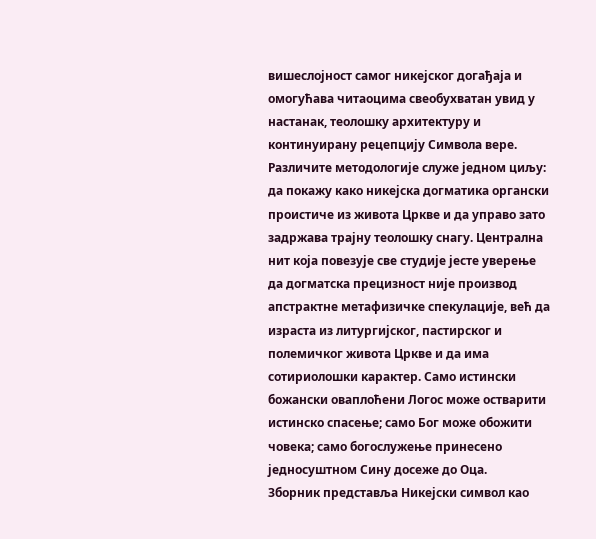вишеслојност самог никејског догађаја и омогућава читаоцима свеобухватан увид у настанак, теолошку архитектуру и континуирану рецепцију Символа вере.
Различите методологије служе једном циљу: да покажу како никејска догматика органски проистиче из живота Цркве и да управо зато задржава трајну теолошку снагу. Централна нит која повезује све студије јесте уверење да догматска прецизност није производ апстрактне метафизичке спекулације, већ да израста из литургијског, пастирског и полемичког живота Цркве и да има сотириолошки карактер. Само истински божански оваплоћени Логос може остварити истинско спасење; само Бог може обожити човека; само богослужење принесено једносуштном Сину досеже до Оца.
Зборник представља Никејски символ као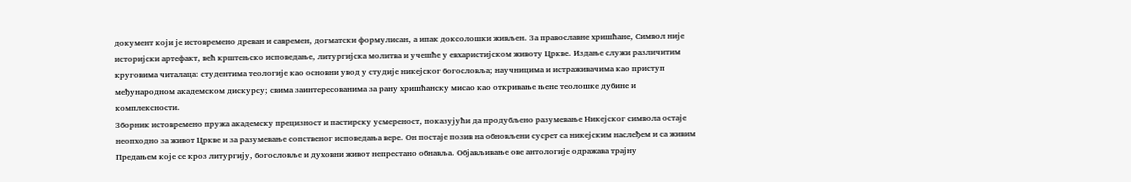документ који је истовремено древан и савремен, догматски формулисан, а ипак доксолошки живљен. За православне хришћане, Символ није историјски артефакт, већ крштењско исповедање, литургијска молитва и учешће у евхаристијском животу Цркве. Издање служи различитим круговима читалаца: студентима теологије као основни увод у студије никејског богословља; научницима и истраживачима као приступ међународном академском дискурсу; свима заинтересованима за рану хришћанску мисао као откривање њене теолошке дубине и комплексности.
Зборник истовремено пружа академску прецизност и пастирску усмереност, показујући да продубљено разумевање Никејског символа остаје неопходно за живот Цркве и за разумевање сопственог исповедања вере. Он постаје позив на обновљени сусрет са никејским наслеђем и са живим Предањем које се кроз литургију, богословље и духовни живот непрестано обнавља. Објављивање ове антологије одражава трајну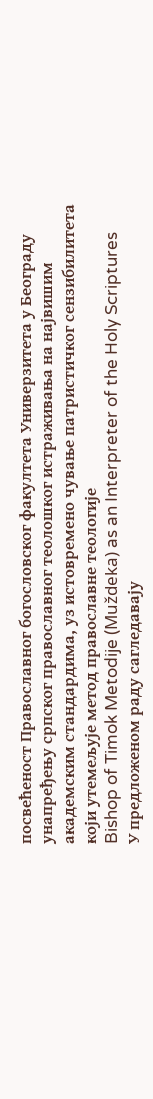посвећеност Православног богословског факултета Универзитета у Београду унапређењу српског православног теолошког истраживања на највишим академским стандардима, уз истовремено чување патристичког сензибилитета који утемељује метод православне теологије
Bishop of Timok Metodije (Muždeka) as an Interpreter of the Holy Scriptures
У предложеном раду сагледавају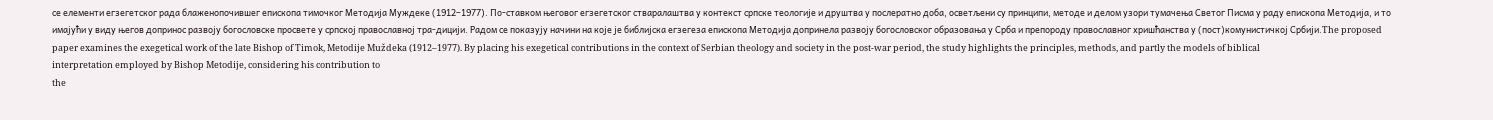се елементи егзегетског рада блаженопочившег епископа тимочког Методија Муждеке (1912–1977). По-ставком његовог егзегетског стваралаштва у контекст српске теологије и друштва у послератно доба, осветљени су принципи, методе и делом узори тумачења Светог Писма у раду епископа Методија, и то имајући у виду његов допринос развоју богословске просвете у српској православној тра-дицији. Радом се показују начини на које је библијска егзегеза епископа Методија допринела развоју богословског образовања у Срба и препороду православног хришћанства у (пост)комунистичкој Србији.The proposed paper examines the exegetical work of the late Bishop of Timok, Metodije Muždeka (1912–1977). By placing his exegetical contributions in the context of Serbian theology and society in the post-war period, the study highlights the principles, methods, and partly the models of biblical
interpretation employed by Bishop Metodije, considering his contribution to
the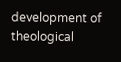development of theological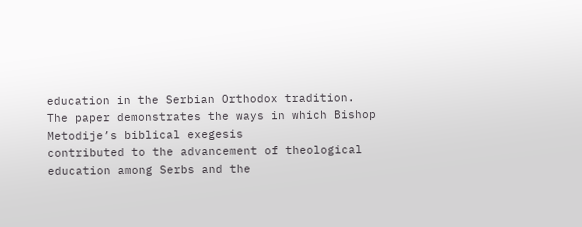education in the Serbian Orthodox tradition.
The paper demonstrates the ways in which Bishop Metodije’s biblical exegesis
contributed to the advancement of theological education among Serbs and the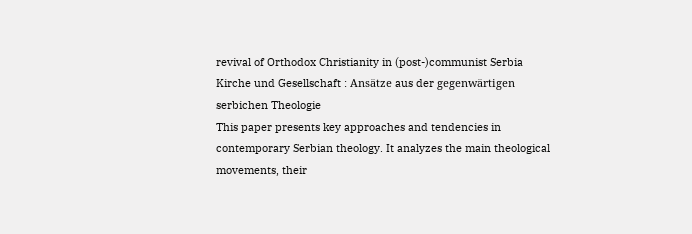revival of Orthodox Christianity in (post-)communist Serbia
Kirche und Gesellschaft : Ansätze aus der gegenwärtigen serbichen Theologie
This paper presents key approaches and tendencies in contemporary Serbian theology. It analyzes the main theological movements, their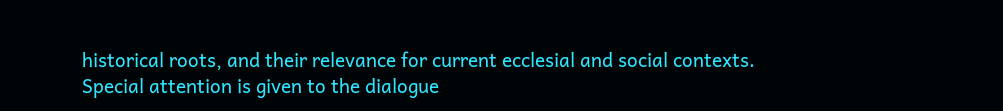historical roots, and their relevance for current ecclesial and social contexts. Special attention is given to the dialogue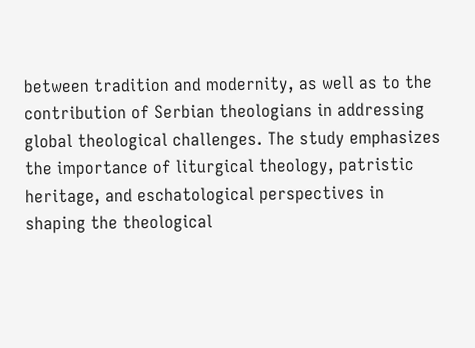between tradition and modernity, as well as to the contribution of Serbian theologians in addressing global theological challenges. The study emphasizes the importance of liturgical theology, patristic heritage, and eschatological perspectives in shaping the theological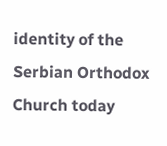identity of the Serbian Orthodox Church today